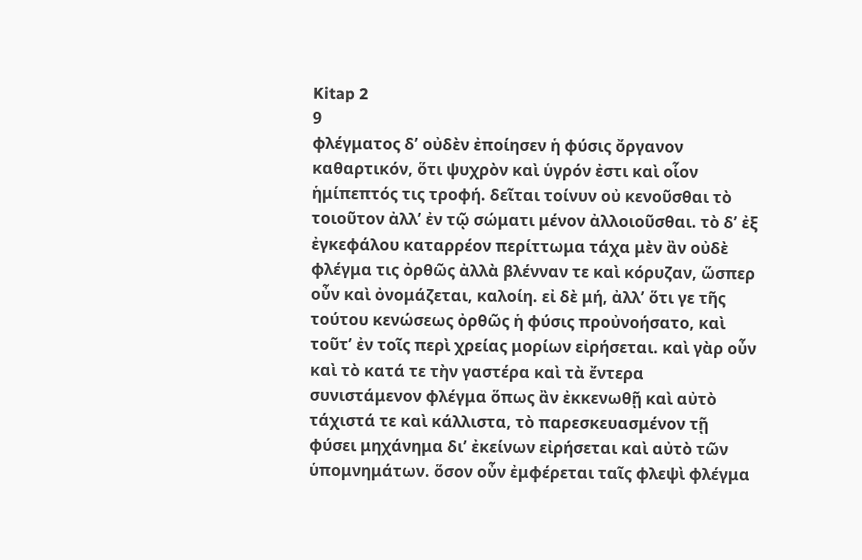Kitap 2
9
φλέγματος δʼ οὐδὲν ἐποίησεν ἡ φύσις ὄργανον καθαρτικόν, ὅτι ψυχρὸν καὶ ὑγρόν ἐστι καὶ οἷον ἡμίπεπτός τις τροφή. δεῖται τοίνυν οὐ κενοῦσθαι τὸ τοιοῦτον ἀλλʼ ἐν τῷ σώματι μένον ἀλλοιοῦσθαι. τὸ δʼ ἐξ ἐγκεφάλου καταρρέον περίττωμα τάχα μὲν ἂν οὐδὲ φλέγμα τις ὀρθῶς ἀλλὰ βλένναν τε καὶ κόρυζαν, ὥσπερ οὖν καὶ ὀνομάζεται, καλοίη. εἰ δὲ μή, ἀλλʼ ὅτι γε τῆς τούτου κενώσεως ὀρθῶς ἡ φύσις προὐνοήσατο, καὶ τοῦτʼ ἐν τοῖς περὶ χρείας μορίων εἰρήσεται. καὶ γὰρ οὖν καὶ τὸ κατά τε τὴν γαστέρα καὶ τὰ ἔντερα συνιστάμενον φλέγμα ὅπως ἂν ἐκκενωθῇ καὶ αὐτὸ τάχιστά τε καὶ κάλλιστα, τὸ παρεσκευασμένον τῇ φύσει μηχάνημα διʼ ἐκείνων εἰρήσεται καὶ αὐτὸ τῶν ὑπομνημάτων. ὅσον οὖν ἐμφέρεται ταῖς φλεψὶ φλέγμα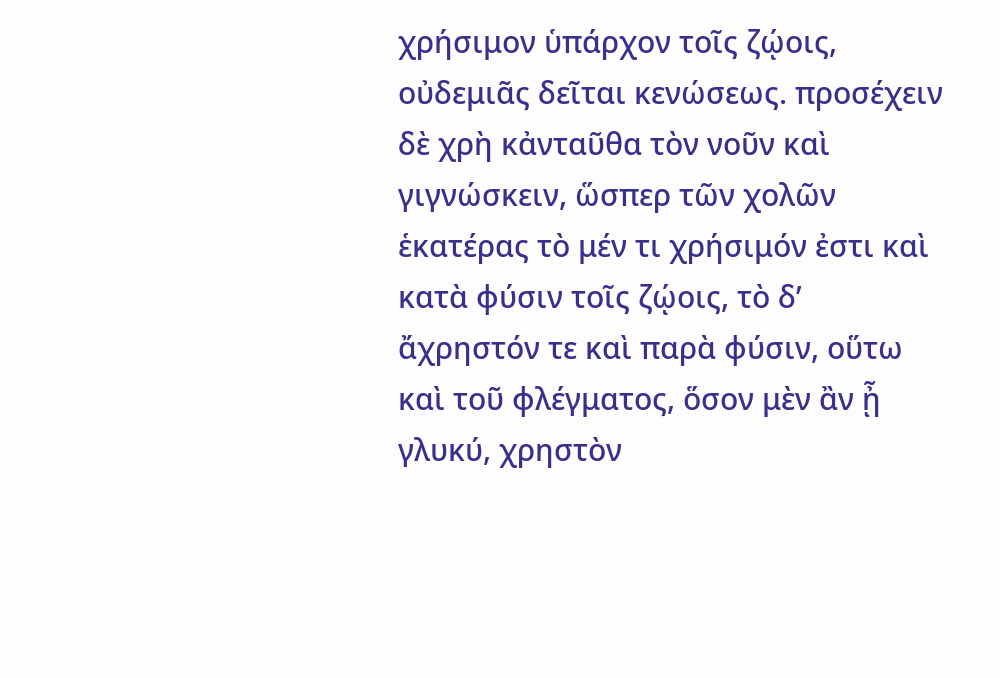χρήσιμον ὑπάρχον τοῖς ζῴοις, οὐδεμιᾶς δεῖται κενώσεως. προσέχειν δὲ χρὴ κἀνταῦθα τὸν νοῦν καὶ γιγνώσκειν, ὥσπερ τῶν χολῶν ἑκατέρας τὸ μέν τι χρήσιμόν ἐστι καὶ κατὰ φύσιν τοῖς ζῴοις, τὸ δʼ ἄχρηστόν τε καὶ παρὰ φύσιν, οὕτω καὶ τοῦ φλέγματος, ὅσον μὲν ἂν ᾖ γλυκύ, χρηστὸν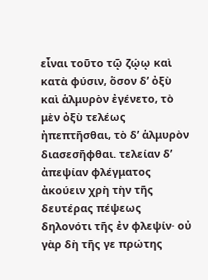εἶναι τοῦτο τῷ ζῴῳ καὶ κατὰ φύσιν, ὅσον δʼ ὀξὺ καὶ ἁλμυρὸν ἐγένετο, τὸ μὲν ὀξὺ τελέως ἠπεπτῆσθαι, τὸ δʼ ἁλμυρὸν διασεσῆφθαι. τελείαν δʼ ἀπεψίαν φλέγματος ἀκούειν χρὴ τὴν τῆς δευτέρας πέψεως δηλονότι τῆς ἐν φλεψίν· οὐ γὰρ δὴ τῆς γε πρώτης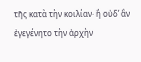τῆς κατὰ τὴν κοιλίαν· ἢ οὐδʼ ἂν ἐγεγένητο τὴν ἀρχὴν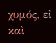χυμός, εἰ καὶ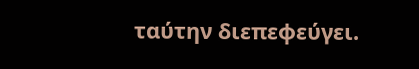ταύτην διεπεφεύγει.